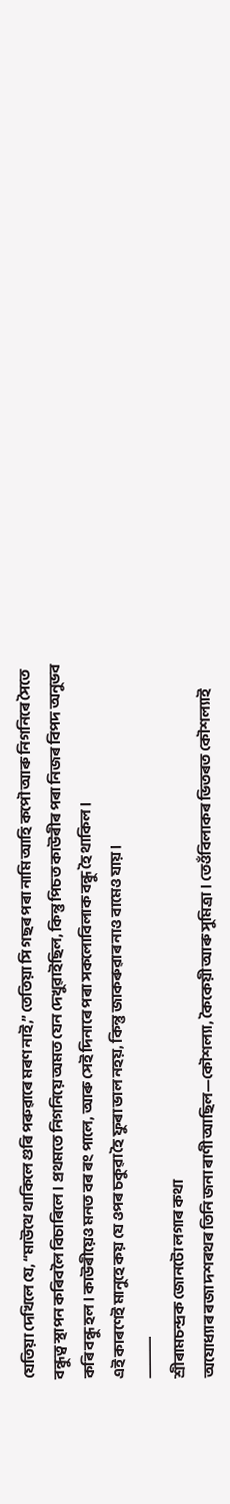যেতিয়া দেখিলে যে, “মাউথে থাকিলে গুৰি পৰুৱাৰে মৰণ নাই,” তেতিয়া সি গছৰ পৰা নামি আহি কপৌ আৰু নিগনিৰে সৈতে বন্ধুত্ব স্থাপন কৰিবলৈ বিচাৰিলে। প্ৰথমতে নিগনিয়ে অমত যেন দেখুৱাইছিল, কিন্তু পিচত কাউৰীৰ পৰা নিজৰ বিপদ অনুভব কৰি বন্ধু হল। কাউৰীয়েও মনত বৰ ৰং পালে, আৰু সেই দিনাৰে পৰা সকলোবিলাক বন্ধু হৈ থাকিল।
এই কাৰণেই মানুহে কয় যে ওপৰ চকুৱা হৈ ফুৰা ভাল নহয়, কিন্তু জাকৰুৱাৰ নাও বামেও যায়।
⸻
শ্ৰীৰামচন্দ্ৰক জোনটো লগাৰ কথা
অযোধ্যাৰ ৰজা দশৰথৰ তিনি জনা ৰাণী আছিল—কৌশল্যা, কৈকেয়ী আৰু সুমিত্ৰা। তেওঁবিলাকৰ ভিতৰত কৌশল্যাই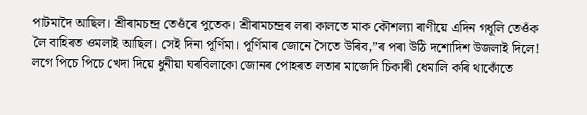পাটমাদৈ আছিল। শ্ৰীৰামচন্দ্ৰ তেওঁৰে পুতেক। শ্ৰীৰামচন্দ্ৰৰ লৰা কালতে মাক কৌশল্যা ৰাণীয়ে এদিন গধূলি তেওঁক লৈ বাহিৰত ওমলাই আছিল। সেই দিনা পূৰ্ণিমা। পূৰ্ণিমাৰ জোনে সৈতে উৰিব,”ৰ পৰা উঠি দশোদিশ উজলাই দিলে! লগে পিচে পিচে খেদা দিয়ে ধুনীয়া ঘৰবিলাকো জোনৰ পোহৰত লতাৰ মাজেদি চিকাৰী ধেমালি কৰি থাকোঁতে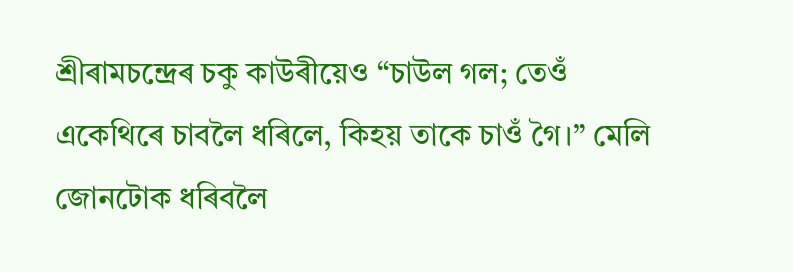শ্ৰীৰামচন্দ্ৰেৰ চকু কাউৰীয়েও “চাউল গল; তেওঁ একেথিৰে চাবলৈ ধৰিলে, কিহয় তাকে চাওঁ গৈ।” মেলি জোনটোক ধৰিবলৈ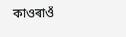কাওৰাওঁ